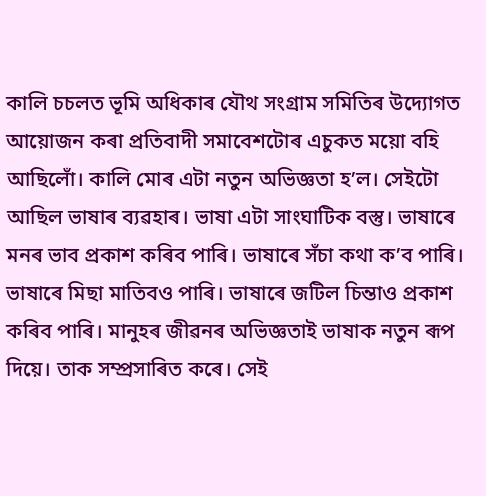কালি চচলত ভূমি অধিকাৰ যৌথ সংগ্ৰাম সমিতিৰ উদ্যোগত আয়োজন কৰা প্ৰতিবাদী সমাবেশটোৰ এচুকত ময়ো বহি আছিলোঁ। কালি মোৰ এটা নতুন অভিজ্ঞতা হ’ল। সেইটো আছিল ভাষাৰ ব্যৱহাৰ। ভাষা এটা সাংঘাটিক বস্তু। ভাষাৰে মনৰ ভাব প্ৰকাশ কৰিব পাৰি। ভাষাৰে সঁচা কথা ক’ব পাৰি। ভাষাৰে মিছা মাতিবও পাৰি। ভাষাৰে জটিল চিন্তাও প্ৰকাশ কৰিব পাৰি। মানুহৰ জীৱনৰ অভিজ্ঞতাই ভাষাক নতুন ৰূপ দিয়ে। তাক সম্প্ৰসাৰিত কৰে। সেই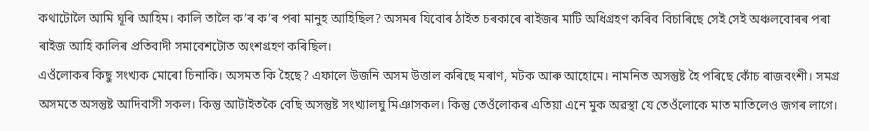কথাটোলৈ আমি ঘূৰি আহিম। কালি তালৈ ক’ৰ ক’ৰ পৰা মানুহ আহিছিল? অসমৰ যিবোৰ ঠাইত চৰকাৰে ৰাইজৰ মাটি অধিগ্ৰহণ কৰিব বিচাৰিছে সেই সেই অঞ্চলবোৰৰ পৰা ৰাইজ আহি কালিৰ প্ৰতিবাদী সমাবেশটোত অংশগ্ৰহণ কৰিছিল।
এওঁলোকৰ কিছু সংখ্যক মোৰো চিনাকি। অসমত কি হৈছে? এফালে উজনি অসম উত্তাল কৰিছে মৰাণ, মটক আৰু আহোমে। নামনিত অসন্তুষ্ট হৈ পৰিছে কোঁচ ৰাজবংশী। সমগ্ৰ অসমতে অসন্তুষ্ট আদিবাসী সকল। কিন্তু আটাইতকৈ বেছি অসন্তুষ্ট সংখ্যালঘু মিঞাসকল। কিন্তু তেওঁলোকৰ এতিয়া এনে মুক অৱস্থা যে তেওঁলোকে মাত মাতিলেও জগৰ লাগে।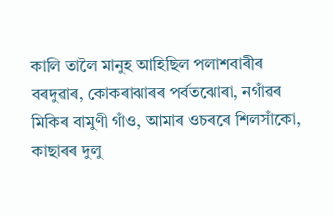কালি তালৈ মানুহ আহিছিল পলাশবাৰীৰ বৰদুৱাৰ, কোকৰাঝাৰৰ পৰ্বতঝোৰা, নগাঁৱৰ মিকিৰ বামুণী গাঁও, আমাৰ ওচৰৰে শিলসাঁকো, কাছাৰৰ দুলু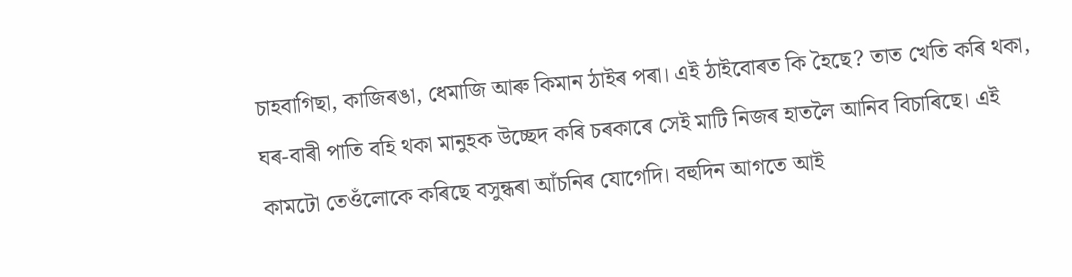চাহবাগিছা, কাজিৰঙা, ধেমাজি আৰু কিমান ঠাইৰ পৰা। এই ঠাইবোৰত কি হৈছে? তাত খেতি কৰি থকা, ঘৰ-বাৰী পাতি বহি থকা মানুহক উচ্ছেদ কৰি চৰকাৰে সেই মাটি নিজৰ হাতলৈ আনিব বিচাৰিছে। এই কামটো তেওঁলোকে কৰিছে বসুন্ধৰা আঁচনিৰ যোগেদি। বহুদিন আগতে আই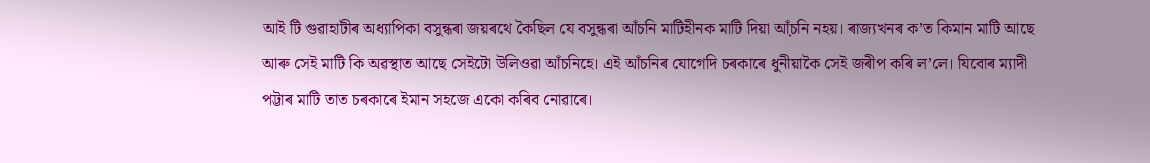আই টি গুৱাহাটীৰ অধ্যাপিকা বসুন্ধৰা জয়ৰথে কৈছিল যে বসুন্ধৰা আঁচনি মাটিহীনক মাটি দিয়া আ়ঁচনি নহয়। ৰাজ্যখনৰ ক’ত কিমান মাটি আছে আৰু সেই মাটি কি অৱস্থাত আছে সেইটো উলিওৱা আঁচনিহে। এই আঁচনিৰ যোগেদি চৰকাৰে ধুনীয়াকৈ সেই জৰীপ কৰি ল’লে। যিবোৰ ম্যাদী পট্টাৰ মাটি তাত চৰকাৰে ইমান সহজে একো কৰিব নোৱাৰে।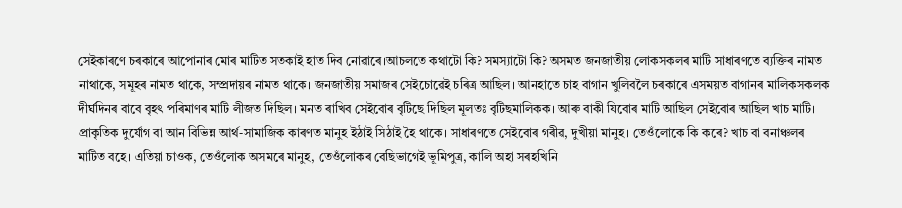সেইকাৰণে চৰকাৰে আপোনাৰ মোৰ মাটিত সতকাই হাত দিব নোৱাৰে।আচলতে কথাটো কি? সমস্যাটো কি? অসমত জনজাতীয় লোকসকলৰ মাটি সাধাৰণতে ব্যক্তিৰ নামত নাথাকে, সমূহৰ নামত থাকে, সম্প্ৰদায়ৰ নামত থাকে। জনজাতীয় সমাজৰ সেইচোৱেই চৰিত্ৰ আছিল। আনহাতে চাহ বাগান খুলিবলৈ চৰকাৰে এসময়ত বাগানৰ মালিকসকলক দীৰ্ঘদিনৰ বাবে বৃহৎ পৰিমাণৰ মাটি লীজত দিছিল। মনত ৰাখিব সেইবোৰ বৃটিছে দিছিল মূলতঃ বৃটিছমালিকক। আৰু বাকী যিবোৰ মাটি আছিল সেইবোৰ আছিল খাচ মাটি। প্ৰাকৃতিক দুৰ্যোগ বা আন বিভিন্ন আৰ্থ-সামাজিক কাৰণত মানুহ ইঠাই সিঠাই হৈ থাকে। সাধাৰণতে সেইবোৰ গৰীৱ, দুখীয়া মানুহ। তেওঁলোকে কি কৰে? খাচ বা বনাঞ্চলৰ মাটিত বহে। এতিয়া চাওক, তেওঁলোক অসমৰে মানুহ, তেওঁলোকৰ বেছিভাগেই ভূমিপুত্ৰ, কালি অহা সৰহখিনি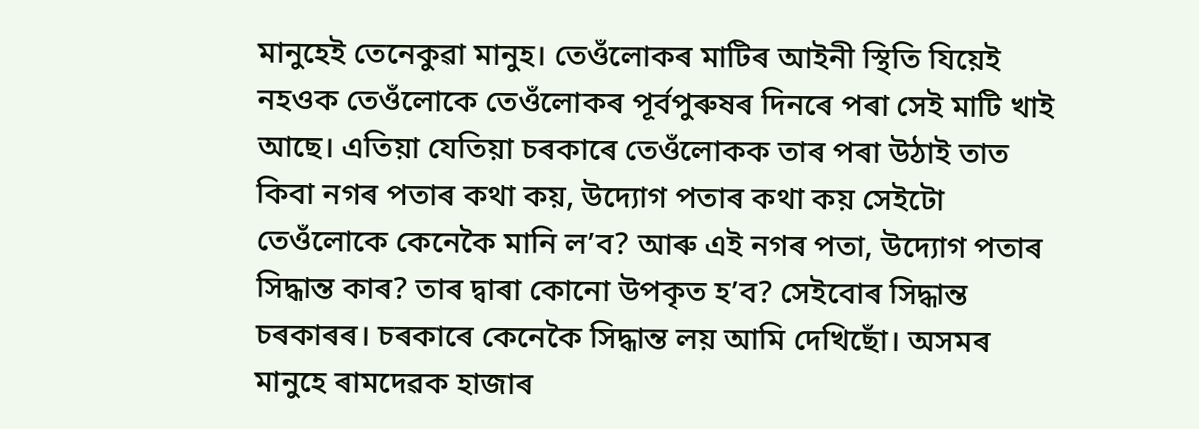মানুহেই তেনেকুৱা মানুহ। তেওঁলোকৰ মাটিৰ আইনী স্থিতি যিয়েই নহওক তেওঁলোকে তেওঁলোকৰ পূৰ্বপুৰুষৰ দিনৰে পৰা সেই মাটি খাই আছে। এতিয়া যেতিয়া চৰকাৰে তেওঁলোকক তাৰ পৰা উঠাই তাত কিবা নগৰ পতাৰ কথা কয়, উদ্যোগ পতাৰ কথা কয় সেইটো তেওঁলোকে কেনেকৈ মানি ল’ব? আৰু এই নগৰ পতা, উদ্যোগ পতাৰ সিদ্ধান্ত কাৰ? তাৰ দ্বাৰা কোনো উপকৃত হ’ব? সেইবোৰ সিদ্ধান্ত চৰকাৰৰ। চৰকাৰে কেনেকৈ সিদ্ধান্ত লয় আমি দেখিছোঁ। অসমৰ মানুহে ৰামদেৱক হাজাৰ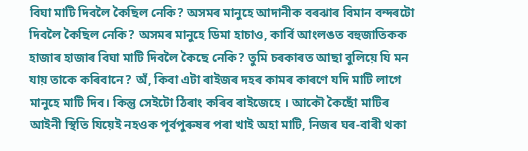বিঘা মাটি দিবলৈ কৈছিল নেকি? অসমৰ মানুহে আদানীক বৰঝাৰ বিমান বন্দৰটো দিবলৈ কৈছিল নেকি? অসমৰ মানুহে ডিমা হাচাও, কাৰ্বি আংলঙত বহুজাতিকক হাজাৰ হাজাৰ বিঘা মাটি দিবলৈ কৈছে নেকি? তুমি চৰকাৰত আছা বুলিয়ে যি মন যায় তাকে কৰিবানে? অঁ, কিবা এটা ৰাইজৰ দহৰ কামৰ কাৰণে যদি মাটি লাগে মানুহে মাটি দিব। কিন্তু সেইটো ঠিৰাং কৰিব ৰাইজেহে । আকৌ কৈছোঁ মাটিৰ আইনী স্থিতি যিয়েই নহওক পূৰ্বপুৰুষৰ পৰা খাই অহা মাটি, নিজৰ ঘৰ-বাৰী থকা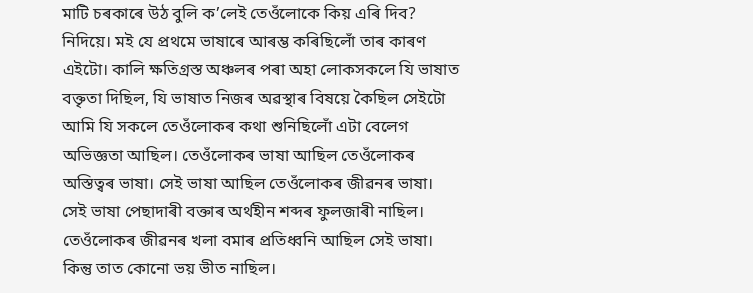মাটি চৰকাৰে উঠ বুলি ক’লেই তেওঁলোকে কিয় এৰি দিব? নিদিয়ে। মই যে প্ৰথমে ভাষাৰে আৰম্ভ কৰিছিলোঁ তাৰ কাৰণ এইটো। কালি ক্ষতিগ্ৰস্ত অঞ্চলৰ পৰা অহা লোকসকলে যি ভাষাত বক্তৃতা দিছিল, যি ভাষাত নিজৰ অৱস্থাৰ বিষয়ে কৈছিল সেইটো আমি যি সকলে তেওঁলোকৰ কথা শুনিছিলোঁ এটা বেলেগ অভিজ্ঞতা আছিল। তেওঁলোকৰ ভাষা আছিল তেওঁলোকৰ অস্তিত্বৰ ভাষা। সেই ভাষা আছিল তেওঁলোকৰ জীৱনৰ ভাষা। সেই ভাষা পেছাদাৰী বক্তাৰ অৰ্থহীন শব্দৰ ফুলজাৰী নাছিল। তেওঁলোকৰ জীৱনৰ খলা বমাৰ প্ৰতিধ্বনি আছিল সেই ভাষা। কিন্তু তাত কোনো ভয় ভীত নাছিল।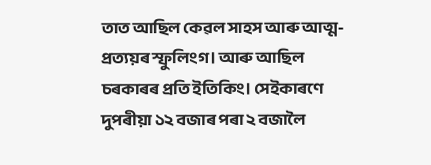তাত আছিল কেৱল সাহস আৰু আত্ম-প্ৰত্যয়ৰ স্ফুলিংগ। আৰু আছিল চৰকাৰৰ প্ৰতি ইতিকিং। সেইকাৰণে দুপৰীয়া ১২ বজাৰ পৰা ২ বজালৈ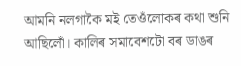আমনি নলগাকৈ মই তেওঁলোকৰ কথা শুনি আছিলোঁ। কালিৰ সমাবেশটো বৰ ডাঙৰ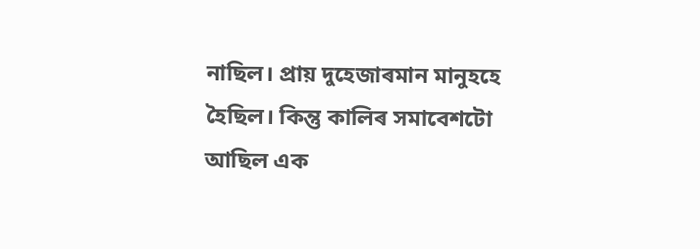নাছিল। প্ৰায় দুহেজাৰমান মানুহহে হৈছিল। কিন্তু কালিৰ সমাবেশটো আছিল এক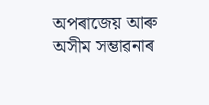অপৰাজেয় আৰু অসীম সম্ভাৱনাৰ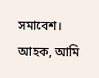সমাবেশ। আহক, আমি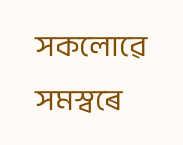সকলোৱে সমস্বৰে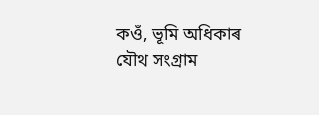কওঁ, ভূমি অধিকাৰ যৌথ সংগ্ৰাম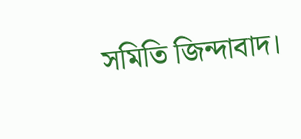সমিতি জিন্দাবাদ।